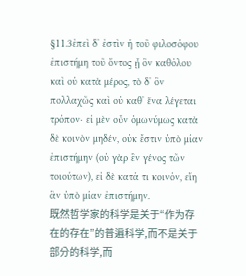§11.3ἐπεὶ δʼ ἐστὶν ἡ τοῦ φιλοσόφου ἐπιστήμη τοῦ ὄντος ᾗ ὂν καθόλου καὶ οὐ κατὰ μέρος, τὸ δʼ ὂν πολλαχῶς καὶ οὐ καθʼ ἕνα λέγεται τρόπον· εἰ μὲν οὖν ὁμωνύμως κατὰ δὲ κοινὸν μηδέν, οὐκ ἔστιν ὑπὸ μίαν ἐπιστήμην (οὐ γὰρ ἓν γένος τῶν τοιούτων), εἰ δὲ κατά τι κοινόν, εἴη ἂν ὑπὸ μίαν ἐπιστήμην.
既然哲学家的科学是关于“作为存在的存在”的普遍科学,而不是关于部分的科学,而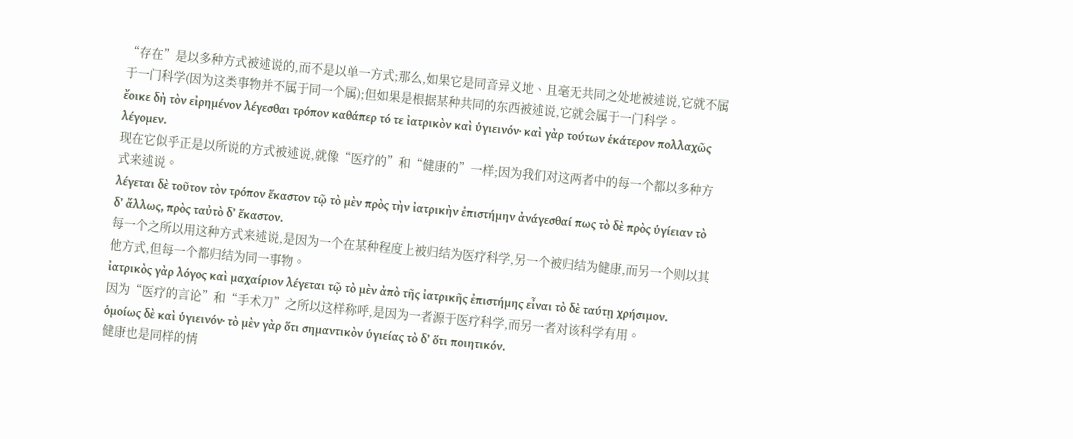“存在”是以多种方式被述说的,而不是以单一方式;那么,如果它是同音异义地、且毫无共同之处地被述说,它就不属于一门科学(因为这类事物并不属于同一个属);但如果是根据某种共同的东西被述说,它就会属于一门科学。
ἔοικε δὴ τὸν εἰρημένον λέγεσθαι τρόπον καθάπερ τό τε ἰατρικὸν καὶ ὑγιεινόν· καὶ γὰρ τούτων ἑκάτερον πολλαχῶς λέγομεν.
现在它似乎正是以所说的方式被述说,就像“医疗的”和“健康的”一样;因为我们对这两者中的每一个都以多种方式来述说。
λέγεται δὲ τοῦτον τὸν τρόπον ἕκαστον τῷ τὸ μὲν πρὸς τὴν ἰατρικὴν ἐπιστήμην ἀνάγεσθαί πως τὸ δὲ πρὸς ὑγίειαν τὸ δʼ ἄλλως, πρὸς ταὐτὸ δʼ ἕκαστον.
每一个之所以用这种方式来述说,是因为一个在某种程度上被归结为医疗科学,另一个被归结为健康,而另一个则以其他方式,但每一个都归结为同一事物。
ἰατρικὸς γὰρ λόγος καὶ μαχαίριον λέγεται τῷ τὸ μὲν ἀπὸ τῆς ἰατρικῆς ἐπιστήμης εἶναι τὸ δὲ ταύτῃ χρήσιμον.
因为“医疗的言论”和“手术刀”之所以这样称呼,是因为一者源于医疗科学,而另一者对该科学有用。
ὁμοίως δὲ καὶ ὑγιεινόν· τὸ μὲν γὰρ ὅτι σημαντικὸν ὑγιείας τὸ δʼ ὅτι ποιητικόν.
健康也是同样的情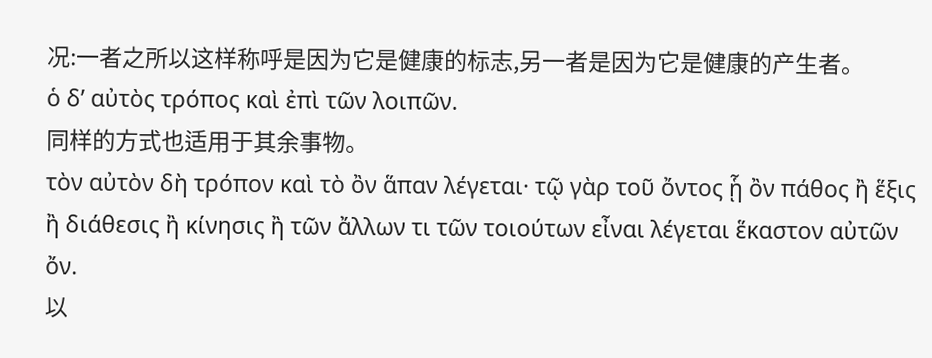况:一者之所以这样称呼是因为它是健康的标志,另一者是因为它是健康的产生者。
ὁ δʼ αὐτὸς τρόπος καὶ ἐπὶ τῶν λοιπῶν.
同样的方式也适用于其余事物。
τὸν αὐτὸν δὴ τρόπον καὶ τὸ ὂν ἅπαν λέγεται· τῷ γὰρ τοῦ ὄντος ᾗ ὂν πάθος ἢ ἕξις ἢ διάθεσις ἢ κίνησις ἢ τῶν ἄλλων τι τῶν τοιούτων εἶναι λέγεται ἕκαστον αὐτῶν ὄν.
以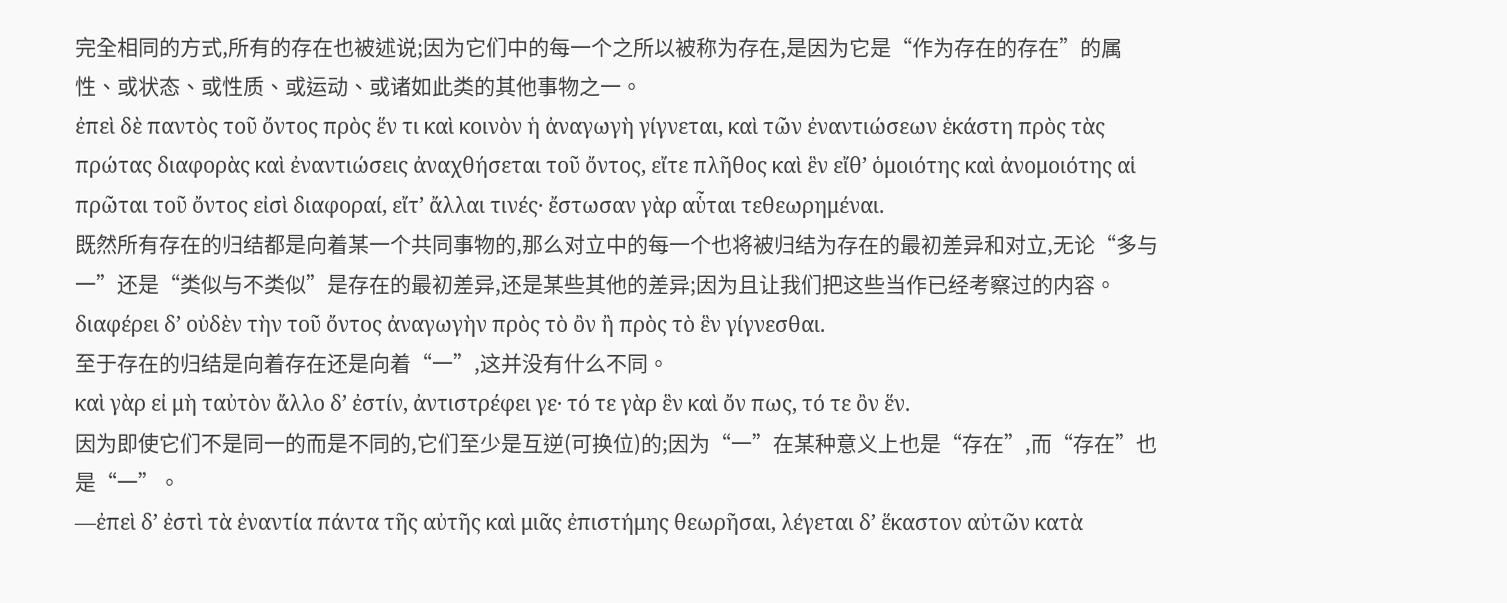完全相同的方式,所有的存在也被述说;因为它们中的每一个之所以被称为存在,是因为它是“作为存在的存在”的属性、或状态、或性质、或运动、或诸如此类的其他事物之一。
ἐπεὶ δὲ παντὸς τοῦ ὄντος πρὸς ἕν τι καὶ κοινὸν ἡ ἀναγωγὴ γίγνεται, καὶ τῶν ἐναντιώσεων ἑκάστη πρὸς τὰς πρώτας διαφορὰς καὶ ἐναντιώσεις ἀναχθήσεται τοῦ ὄντος, εἴτε πλῆθος καὶ ἓν εἴθʼ ὁμοιότης καὶ ἀνομοιότης αἱ πρῶται τοῦ ὄντος εἰσὶ διαφοραί, εἴτʼ ἄλλαι τινές· ἔστωσαν γὰρ αὗται τεθεωρημέναι.
既然所有存在的归结都是向着某一个共同事物的,那么对立中的每一个也将被归结为存在的最初差异和对立,无论“多与一”还是“类似与不类似”是存在的最初差异,还是某些其他的差异;因为且让我们把这些当作已经考察过的内容。
διαφέρει δʼ οὐδὲν τὴν τοῦ ὄντος ἀναγωγὴν πρὸς τὸ ὂν ἢ πρὸς τὸ ἓν γίγνεσθαι.
至于存在的归结是向着存在还是向着“一”,这并没有什么不同。
καὶ γὰρ εἰ μὴ ταὐτὸν ἄλλο δʼ ἐστίν, ἀντιστρέφει γε· τό τε γὰρ ἓν καὶ ὄν πως, τό τε ὂν ἕν.
因为即使它们不是同一的而是不同的,它们至少是互逆(可换位)的;因为“一”在某种意义上也是“存在”,而“存在”也是“一”。
—ἐπεὶ δʼ ἐστὶ τὰ ἐναντία πάντα τῆς αὐτῆς καὶ μιᾶς ἐπιστήμης θεωρῆσαι, λέγεται δʼ ἕκαστον αὐτῶν κατὰ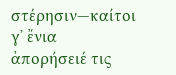στέρησιν—καίτοι γʼ ἔνια ἀπορήσειέ τις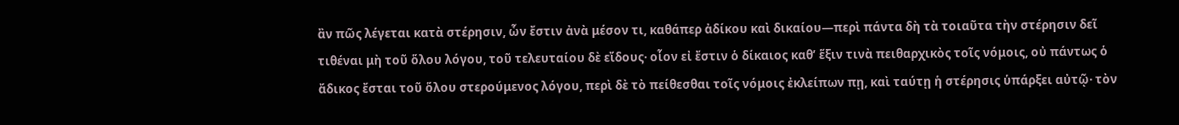ἂν πῶς λέγεται κατὰ στέρησιν, ὧν ἔστιν ἀνὰ μέσον τι, καθάπερ ἀδίκου καὶ δικαίου—περὶ πάντα δὴ τὰ τοιαῦτα τὴν στέρησιν δεῖ τιθέναι μὴ τοῦ ὅλου λόγου, τοῦ τελευταίου δὲ εἴδους· οἷον εἰ ἔστιν ὁ δίκαιος καθʼ ἕξιν τινὰ πειθαρχικὸς τοῖς νόμοις, οὐ πάντως ὁ ἄδικος ἔσται τοῦ ὅλου στερούμενος λόγου, περὶ δὲ τὸ πείθεσθαι τοῖς νόμοις ἐκλείπων πῃ, καὶ ταύτῃ ἡ στέρησις ὑπάρξει αὐτῷ· τὸν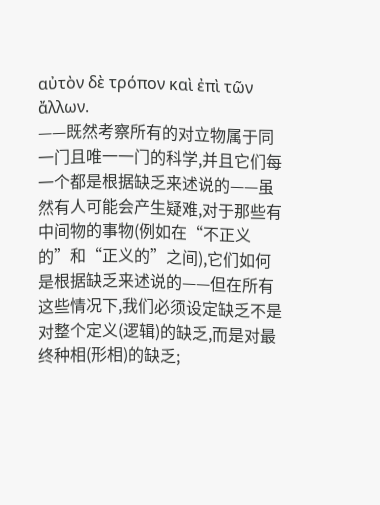αὐτὸν δὲ τρόπον καὶ ἐπὶ τῶν ἄλλων.
——既然考察所有的对立物属于同一门且唯一一门的科学,并且它们每一个都是根据缺乏来述说的——虽然有人可能会产生疑难,对于那些有中间物的事物(例如在“不正义的”和“正义的”之间),它们如何是根据缺乏来述说的——但在所有这些情况下,我们必须设定缺乏不是对整个定义(逻辑)的缺乏,而是对最终种相(形相)的缺乏;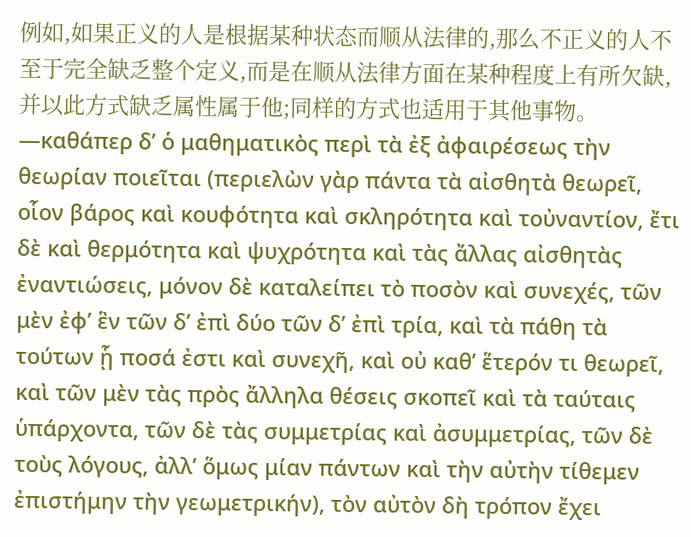例如,如果正义的人是根据某种状态而顺从法律的,那么不正义的人不至于完全缺乏整个定义,而是在顺从法律方面在某种程度上有所欠缺,并以此方式缺乏属性属于他;同样的方式也适用于其他事物。
—καθάπερ δʼ ὁ μαθηματικὸς περὶ τὰ ἐξ ἀφαιρέσεως τὴν θεωρίαν ποιεῖται (περιελὼν γὰρ πάντα τὰ αἰσθητὰ θεωρεῖ, οἷον βάρος καὶ κουφότητα καὶ σκληρότητα καὶ τοὐναντίον, ἔτι δὲ καὶ θερμότητα καὶ ψυχρότητα καὶ τὰς ἄλλας αἰσθητὰς ἐναντιώσεις, μόνον δὲ καταλείπει τὸ ποσὸν καὶ συνεχές, τῶν μὲν ἐφʼ ἓν τῶν δʼ ἐπὶ δύο τῶν δʼ ἐπὶ τρία, καὶ τὰ πάθη τὰ τούτων ᾗ ποσά ἐστι καὶ συνεχῆ, καὶ οὐ καθʼ ἕτερόν τι θεωρεῖ, καὶ τῶν μὲν τὰς πρὸς ἄλληλα θέσεις σκοπεῖ καὶ τὰ ταύταις ὑπάρχοντα, τῶν δὲ τὰς συμμετρίας καὶ ἀσυμμετρίας, τῶν δὲ τοὺς λόγους, ἀλλʼ ὅμως μίαν πάντων καὶ τὴν αὐτὴν τίθεμεν ἐπιστήμην τὴν γεωμετρικήν), τὸν αὐτὸν δὴ τρόπον ἔχει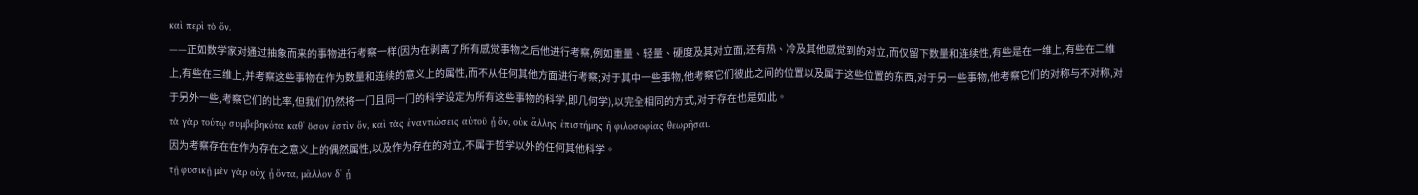καὶ περὶ τὸ ὄν.
——正如数学家对通过抽象而来的事物进行考察一样(因为在剥离了所有感觉事物之后他进行考察,例如重量、轻量、硬度及其对立面,还有热、冷及其他感觉到的对立,而仅留下数量和连续性,有些是在一维上,有些在二维上,有些在三维上,并考察这些事物在作为数量和连续的意义上的属性,而不从任何其他方面进行考察;对于其中一些事物,他考察它们彼此之间的位置以及属于这些位置的东西,对于另一些事物,他考察它们的对称与不对称,对于另外一些,考察它们的比率,但我们仍然将一门且同一门的科学设定为所有这些事物的科学,即几何学),以完全相同的方式,对于存在也是如此。
τὰ γὰρ τούτῳ συμβεβηκότα καθʼ ὅσον ἐστὶν ὄν, καὶ τὰς ἐναντιώσεις αὐτοῦ ᾗ ὄν, οὐκ ἄλλης ἐπιστήμης ἢ φιλοσοφίας θεωρῆσαι.
因为考察存在在作为存在之意义上的偶然属性,以及作为存在的对立,不属于哲学以外的任何其他科学。
τῇ φυσικῇ μὲν γὰρ οὐχ ᾗ ὄντα, μᾶλλον δʼ ᾗ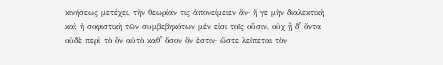κινήσεως μετέχει, τὴν θεωρίαν τις ἀπονείμειεν ἄν· ἥ γε μὴν διαλεκτικὴ καὶ ἡ σοφιστικὴ τῶν συμβεβηκότων μέν εἰσι τοῖς οὖσιν, οὐχ ᾗ δʼ ὄντα οὐδὲ περὶ τὸ ὂν αὐτὸ καθʼ ὅσον ὄν ἐστιν· ὥστε λείπεται τὸν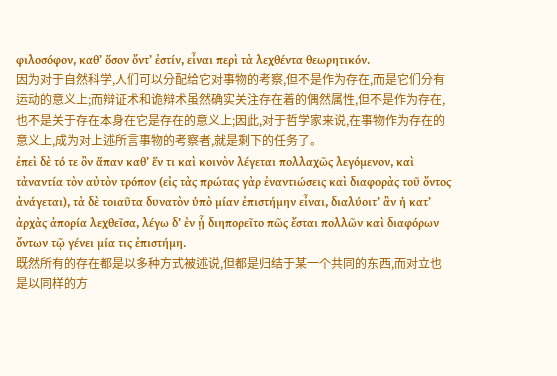φιλοσόφον, καθʼ ὅσον ὄντʼ ἐστίν, εἶναι περὶ τὰ λεχθέντα θεωρητικόν.
因为对于自然科学,人们可以分配给它对事物的考察,但不是作为存在,而是它们分有运动的意义上;而辩证术和诡辩术虽然确实关注存在着的偶然属性,但不是作为存在,也不是关于存在本身在它是存在的意义上;因此,对于哲学家来说,在事物作为存在的意义上,成为对上述所言事物的考察者,就是剩下的任务了。
ἐπεὶ δὲ τό τε ὂν ἅπαν καθʼ ἕν τι καὶ κοινὸν λέγεται πολλαχῶς λεγόμενον, καὶ τἀναντία τὸν αὐτὸν τρόπον (εἰς τὰς πρώτας γὰρ ἐναντιώσεις καὶ διαφορὰς τοῦ ὄντος ἀνάγεται), τὰ δὲ τοιαῦτα δυνατὸν ὑπὸ μίαν ἐπιστήμην εἶναι, διαλύοιτʼ ἂν ἡ κατʼ ἀρχὰς ἀπορία λεχθεῖσα, λέγω δʼ ἐν ᾗ διηπορεῖτο πῶς ἔσται πολλῶν καὶ διαφόρων ὄντων τῷ γένει μία τις ἐπιστήμη.
既然所有的存在都是以多种方式被述说,但都是归结于某一个共同的东西,而对立也是以同样的方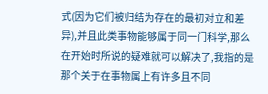式(因为它们被归结为存在的最初对立和差异),并且此类事物能够属于同一门科学,那么在开始时所说的疑难就可以解决了,我指的是那个关于在事物属上有许多且不同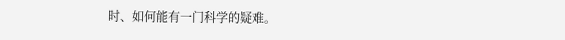时、如何能有一门科学的疑难。